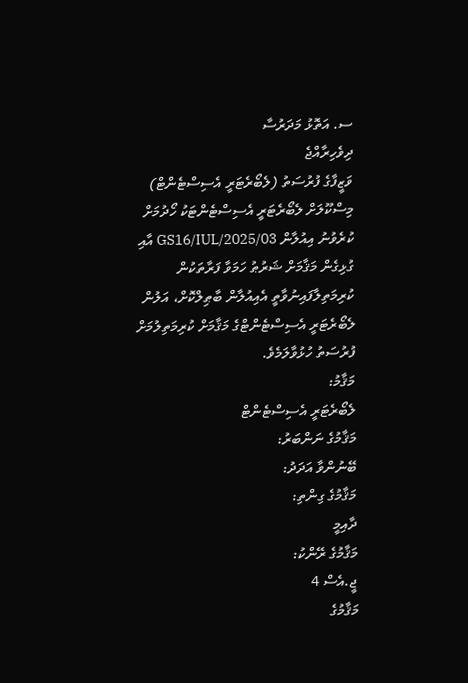ސ. އަތޮޅު މަދަރުސާ
ދިވެހިރާއްޖެ
ވަޒީފާގެ ފުރުސަތު (ލެބޯރެޓަރީ އެސިސްޓެންޓް)
މިސްކޫލަށް ލެބޯރެޓަރީ އެސިސްޓެންޓަކު ހޯދުމަށް ކުރެވުނު އިއުލާން GS16/IUL/2025/03 އާއި ގުޅިގެން މަޤާމަށް ޝަރުޠު ހަމަވާ ފަރާތަކުން ކުރިމަތިލާފައިނުވާތީ އެއިއުލާން ބާޠިލްކޮށް، އަލުން ލެބޯރެޓަރީ އެސިސްޓެންޓްގެ މަޤާމަށް ކުރިމަތިލުމަށް ފުރުސަތު ހުޅުވާލަމެވެ.
މަޤާމު:
ލެބޯރެޓަރީ އެސިސްޓެންޓް
މަޤާމުގެ ނަންބަރު:
ބޭނުންވާ އަދަދު:
މަޤާމުގެ ގިންތި:
ދާއިމީ
މަޤާމުގެ ރޭންކު:
ޖީ.އެސް 4
މަޤާމުގެ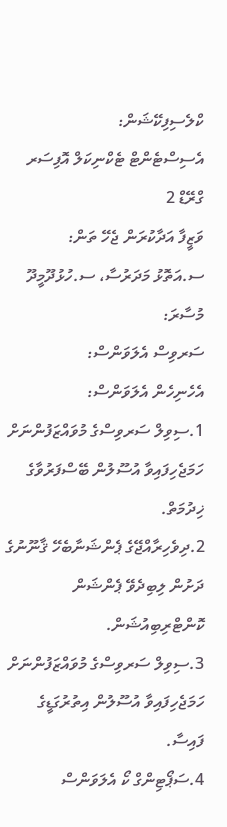ކްލެސިފިކޭޝަން:
އެސިސްޓެންޓް ޓެކްނިކަލް އޮފިސަރ ގްރޭޑް 2
ވަޒީފާ އަދާކުރަން ޖެހޭ ތަން:
ސ.އަތޮޅު މަދަރުސާ، ސ.ހުޅުދޫމީދޫ
މުސާރަ:
ސަރވިސް އެލަވަންސް:
އެހެނިހެން އެލަވަންސް:
1.ސިވިލް ސަރވިސްގެ މުވައްޒަފުންނަށް ހަމަޖެހިފައިވާ އުސޫލުން ބޭސްފަރުވާގެ ޚިދުމަތް.
2.ދިވެހިރާއްޖޭގެ ޕެންޝަނާބެހޭ ޤާނޫނުގެ ދަށުން ލިބިދެވޭ ޕެންޝަން ކޮންޓްރިބިއުޝަން.
3.ސިވިލް ސަރވިސްގެ މުވައްޒަފުންނަށް ހަމަޖެހިފައިވާ އުސޫލުން އިތުރުގަޑީގެ ފައިސާ.
4.ސަޕޯޓިންގް ކޯ އެލަވަންސް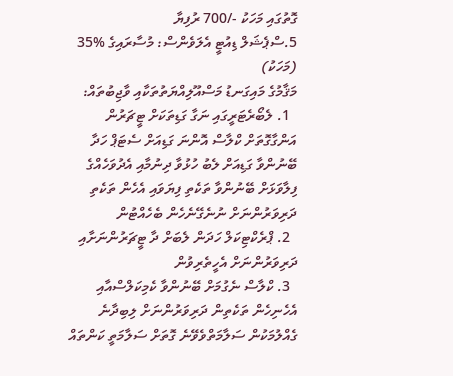ގޮތުގައި މަހަކު -/700 ރުފިޔާ
5.ސްޕެޝަލް ޑިއުޓީ އެލަވެންސް: މުސާރައިގެ %35 (މަހަކު)
މަޤާމުގެ މައިގަނޑު މަސްއޫލިއްޔަތުތަކާއި ވާޖިބުތައް:
  1. ލެބޯރެޓަރީގައި ނަގާ ގަޑިތަކަށް ޓީޗަރުން އަންގާގޮތަށް ކްލާސް އޮންނަ ގަޑިއަށް ސެޓަޕް ހަދާ ބޭނުންވާ ގަޑިއަށް ލެބު ހުޅުވާ ދިނުމާއި އެދުވަހެއްގެ ފިލާވަޅަށް ބޭނުންވާ ތަކެތި ފިޔަވައި އެހެން ތަކެތި ދަރިވަރުންނަށް ނުނެގޭނެހެން ބެހެއްޓުން
  2. ޕްރެކްޓިކަލް ހަދަން ލެބަށް ދާ ޓީޗަރުންނަށާއި ދަރިވަރުންނަށް އެހީތެރިވުން
  3. ކްލާސް ނެގުމަށް ބޭނުންވާ ކެމިކަލްސްއާއި އެހެނިހެން ތަކެތިން ދަރިވަރުންނަށް ލިބިދާނެ ގެއްލުމަކުން ސަލާމަތްވެވޭނެ ގޮތަށް ސަލާމަތީ ކަންތައް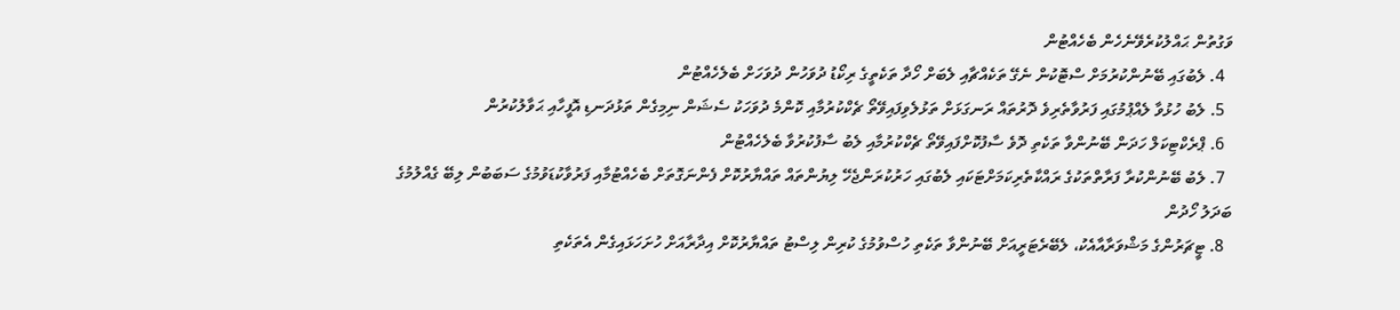ވަގުތުން ޙައްލުކުރެވޭނެހެން ބެހެއްޓުން
  4. ލެބުގައި ބޭނުންކުރުމަށް ސްޓޮކުން ނެގޭ ތަކެއްޗާއި ލެބަށް ހޯދާ ތަކެތީގެ ރިކޯޑު ދުވަހުން ދުވަހަށް ބެލެހެއްޓުން
  5. ލެބު ހުޅުވާ ލެއްޕުމުގައި ފަރުވާތެރިވެ ދޮރުތައް ރަނގަޅަށް ތަޅުލެވިފައިވޭތޯ ޗެކްކުރުމާއި ކޮންމެ ދުވަހަކު ސެޝަން ނިމިގެން ތަޅުދަނޑި އޮފީހާއި ޙަވާލުކުރުން
  6. ޕްރެކްޓިކަލް ހަދަން ބޭނުންވާ ތަކެތި ދޮވެ ސާފުކޮށްފައިވޭތޯ ޗެކްކުރުމާއި ލެބު ސާފުކުރުވާ ބެލެހެއްޓުން
  7. ލެބު ބޭނުންކުރާ ފަރާތްތަކުގެ ރައްކާތެރިކަމަށްޓަކައި ލެބުގައި ހަރުކުރަންޖެހޭ ލިޔުންތައް ތައްޔާރުކޮށް ފެންނަގޮތަށް ބެހެއްޓުމާއި ފަރުވާކުޑަވުމުގެ ސަބަބުން ލިބޭ ގެއްލުމުގެ ބަދަލު ހޯދުން
  8. ޓީޗަރުންގެ މަޝްވަރާއާއެކު، ލެބޭރެޓަރީއަށް ބޭނުންވާ ތަކެތި ހުސްވުމުގެ ކުރިން ލިސްޓު ތައްޔާރުކޮށް އިދާރާއަށް ހުށަހަޅައިގެން އެތަކެތި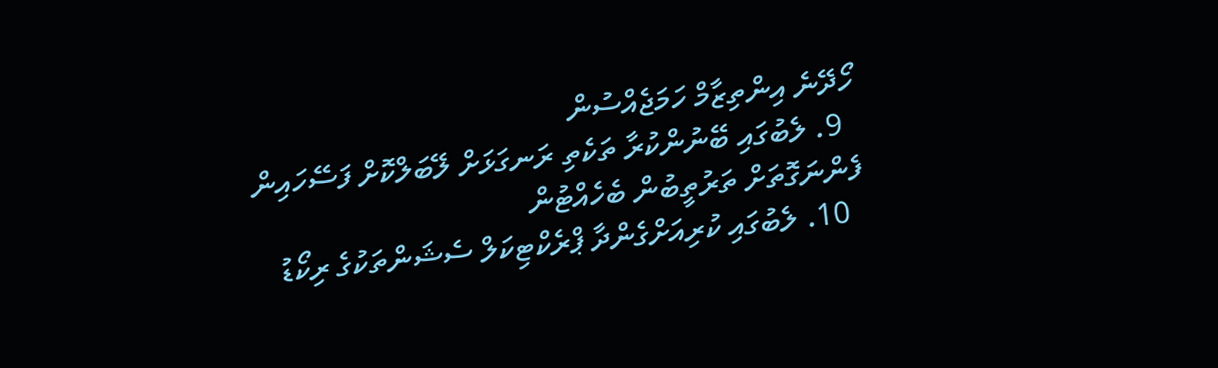ހޯދޭނެ އިންތިޒާމް ހަމަޖެއްސުން
  9. ލެބުގައި ބޭނުންކުރާ ތަކެތި ރަނގަޅަށް ލޭބަލްކޮށް ފަސޭހައިން ފެންނަގޮތަށް ތަރުތީބުން ބެހެއްޓުން
  10. ލެބުގައި ކުރިއަށްގެންދާ ޕްރެކްޓިކަލް ސެޝަންތަކުގެ ރިކޯޑު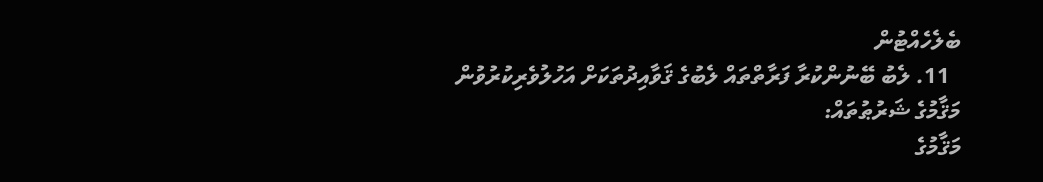ބެލެހެއްޓުން
  11. ލެބު ބޭނުންކުރާ ފަރާތްތައް ލެބުގެ ޤަވާއިދުތަކަށް އަހުލުވެރިކުރުވުން
މަޤާމުގެ ޝަރުޠުތައް:
މަޤާމުގެ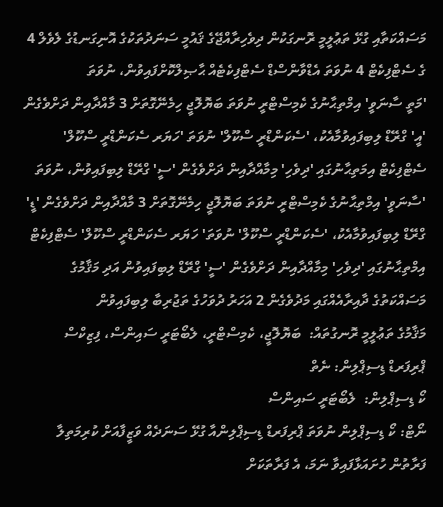މަސައްކަތާއި ގުޅޭ ތަޢުލީމީ ރޮނގަކުން ދިވެހިރާއްޖޭގެ ޤައުމީ ސަނަދުތަކުގެ އޮނިގަނޑުގެ ލެވެލް 4 ގެ ސެޓްފިކެޓް 4 ނުވަތަ އެޑްވާންސްޑް ސެޓްފިކެޓެއް ޙާޞިލްކޮށްފައިވުން، ނުވަތަ
'މަތީ ސާނަވީ' އިމްތިޙާނުގެ ކެމިސްޓްރީ ނުވަތަ ބަޔޮލޮޖީ ހިމެނޭގޮތަށް 3 މާއްދާއިން ދަށްވެގެން 'އީ' ގްރޭޑް ލިބިފައިވުމާއެކު، 'ސެކަންޑްރީ ސްކޫލް' ނުވަތަ 'ހަޔަރ ސެކަންޑްރީ ސްކޫލް' ސެޓްފިކެޓް އިމަތިޙާނުގައި 'ދިވެހި' މިމާއްދާއިން ދަށްވެގެން 'ސީ' ގްރޭޑް ލިބިފައިވުން، ނުވަތަ
'ސާނަވީ' އިމްތިޙާނުގެ ކެމިސްޓްރީ ނުވަތަ ބަޔޮލޮޖީ ހިމެނޭގޮތަށް 3 މާއްދާއިން ދަށްވެގެން 'ޑީ' ގްރޭޑް ލިބިފައިވުމާއެކު، 'ސެކަންޑްރީ ސްކޫލް' ނުވަތަ' ހަޔަރ ސެކަންޑްރީ ސްކޫލް' ސެޓްފިކެޓް އިމްތިޙާނުގައި 'ދިވެހި' މިމާއްދާއިން ދަށްވެގެން 'ސީ' ގްރޭޑް ލިބިފައިވުން އަދި މަޤާމުގެ މަސައްކަތުގެ ދާއިރާއެއްގައި މަދުވެގެން 2 އަހަރު ދުވަހުގެ ތަޖުރިބާ ލިބިފައިވުން
މަޤާމުގެ ތަޢުލީމީ ރޮނގުތައް:  ބަޔޮލޮޖީ، ކެމިސްޓްރީ، ލެބޯޓަރީ ސައިންސް، ފިޒިކްސް
ޕްރިފަރޑް ޑިސިޕްލިން: ނެތް
ކޯ ޑިސިޕްލިން:  ލެބޯޓަރީ ސައިންސް
ނޯޓް: ކޯ ޑިސިޕްލިން ނުވަތަ ޕްރިފަރޑް ޑިސިޕްލިންއާ ގުޅޭ ސަނަދެއް ވަޒީފާއަށް ކުރިމަތިލާ ފަރާތުން ހުށައަޅާފައިވާ ނަމަ، އެ ފަރާތަކަށް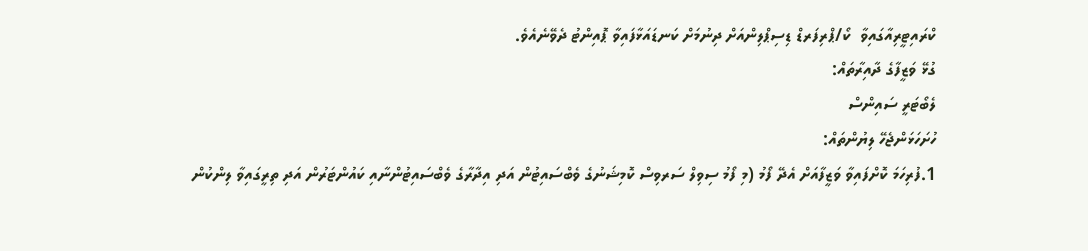ކްރައިޓީރިއާގައިވާ  ކޯ/ޕްރިފަރޑް ޑިސިޕްލިންއަށް ދިނުމަށް ކަނޑައަޅާފައިވާ ޕޮއިންޓު ދެވޭނެއެވެ.
ގުޅޭ ވަޒީފާގެ ދާއިރާތައް:
ލެބޯޓަރީ ސައިންސް
ހުށަހަޅަންޖެހޭ ލިޔުންތައް:
1.ފުރިހަމަ ކޮށްފައިވާ ވަޒީފާއަށް އެދޭ ފޯމު (މި ފޯމު ސިވިލް ސަރވިސް ކޮމިޝަނުގެ ވެބްސައިޓުން އަދި އިދާރާގެ ވެބްސައިޓުންނާއި ކައުންޓަރުން އަދި ތިރީގައިވާ ލިންކުން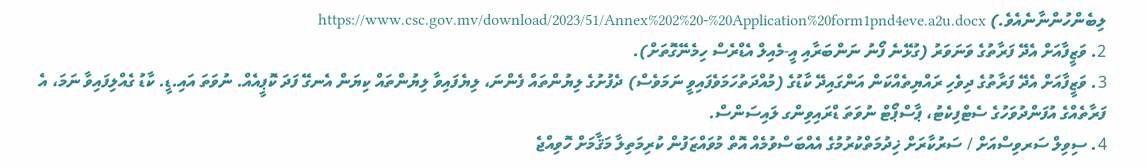ލިބެންހުންނާނެއެވެ.) https://www.csc.gov.mv/download/2023/51/Annex%202%20-%20Application%20form1pnd4eve.a2u.docx
2. ވަޒީފާއަށް އެދޭ ފަރާތުގެ ވަނަވަރު (ގުޅޭނެ ފޯނު ނަންބަރާއި އީ-މެއިލް އެޑްރެސް ހިމެނޭގޮތަށް).
3. ވަޒީފާއަށް އެދޭ ފަރާތުގެ ދިވެހި ރައްޔިތެއްކަން އަންގައިދޭ ކާޑުގެ (މުއްދަތުހަމަވެފައިވީ ނަމަވެސް) ދެފުށުގެ ލިޔުންތައް ފެންނަ، ލިޔެފައިވާ ލިޔުންތައް ކިޔަން އެނގޭ ފަދަ ކޮޕީއެއް. ނުވަތަ އައި.ޑީ. ކާޑު ގެއްލިފައިވާ ނަމަ، އެ ފަރާތެއްގެ އުފަންދުވަހުގެ ސެޓްފިކެޓު، ޕާސްޕޯޓް ނުވަތަ ޑްރައިވިންގ ލައިސަންސް.
4. ސިވިލް ސަރވިސްއަށް / ސަރުކާރަށް ޚިދުމަތްކުރުމުގެ އެއްބަސްވުމެއް އޮތް މުވައްޒަފުން ކުރިމަތިލާ މަޤާމަށް ހޮވިއްޖެ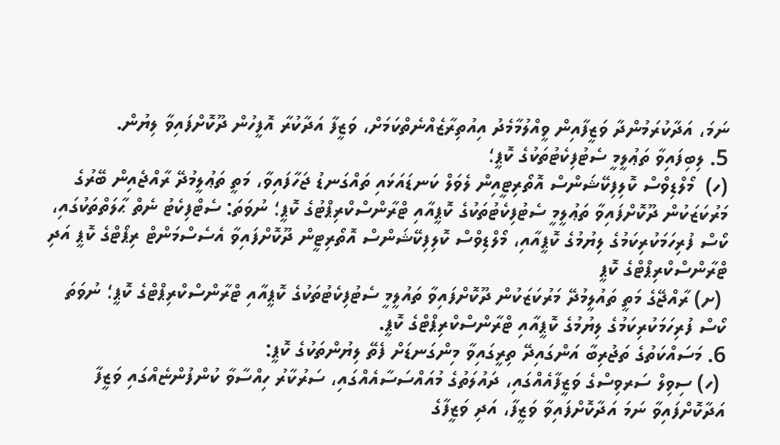ނަމަ، އަދާކުރަމުންދާ ވަޒީފާއިން ވީއްލުމާމެދު އިއުތިރާޒެއްނެތްކަމަށް، ވަޒީފާ އަދާކުރާ އޮފީހުން ދޫކޮށްފައިވާ ލިޔުން.
5. ލިބިފައިވާ ތަޢުލީމީ ސެޓުފިކެޓުތަކުގެ ކޮޕީ؛
(ހ)  މޯލްޑިވްސް ކޮލިފިކޭޝަންސް އޮތޯރިޓީއިން ލެވަލް ކަނޑައަޅައި ތައްގަނޑު ޖަހާފައިވާ، މަތީ ތަޢުލީމުދޭ ރާއްޖެއިން ބޭރުގެ މަރުކަޒަކުން ދޫކޮށްފައިވާ ތަޢުލީމީ ސެޓުފިކެޓުތަކުގެ ކޮޕީއާއި ޓްރާންސްކްރިޕްޓުގެ ކޮޕީ؛ ނުވަތަ: ސެޓްފިކެޓު ނެތް ޙާލަތްތަކުގައި، ކޯސް ފުރިހަމަކުރިކަމުގެ ލިޔުމުގެ ކޮޕީއާއި، މޯލްޑިވްސް ކޮލިފިކޭޝަންސް އޮތޯރިޓީން ދޫކޮށްފައިވާ އެސެސްމަންޓް ރިޕޯޓްގެ ކޮޕީ އަދި ޓްރާންސްކްރިޕްޓްގެ ކޮޕީ
 (ށ) ރާއްޖޭގެ މަތީ ތައުލީމުދޭ މަރުކަޒަކުން ދޫކޮށްފައިވާ ތައުލީމީ ސެޓުފިކެޓުތަކުގެ ކޮޕީއާއި ޓްރާންސްކްރިޕްޓްގެ ކޮޕީ؛ ނުވަތަ ކޯސް ފުރިހަމަކުރިކަމުގެ ލިޔުމުގެ ކޮޕީއާއި ޓްރާންސްކްރިޕްޓްގެ ކޮޕީ.
6. މަސައްކަތުގެ ތަޖުރިބާ އަންގައިދޭ ތިރީގައިވާ މިންގަނޑަށް ފެތޭ ލިޔުންތަކުގެ ކޮޕީ:
 (ހ) ސިވިލް ސަރވިސްގެ ވަޒީފާއެއްގައި، ދައުލަތުގެ މުއައްސަސާއެއްގައި، ސަރުކާރު ހިއްސާވާ ކުންފުންޏެއްގައި ވަޒީފާ އަދާކޮށްފައިވާ ނަމަ އަދާކޮށްފައިވާ ވަޒީފާ، އަދި ވަޒީފާގެ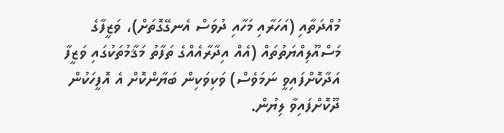މުއްދަތާއި (އަހަރާއި މަހާއި ދުވަސް އެނގޭގޮތަށް)، ވަޒީފާގެ މަސްއޫލިއްޔަތުތައް (އެއް އިދާރާއެއްގެ ތަފާތު މަޤާމުތަކުގައި ވަޒީފާ އަދާކޮށްފައިވީ ނަމަވެސް) ވަކިވަކިން ބަޔާންކޮށް އެ އޮފީހަކުން ދޫކޮށްފައިވާ ލިޔުން.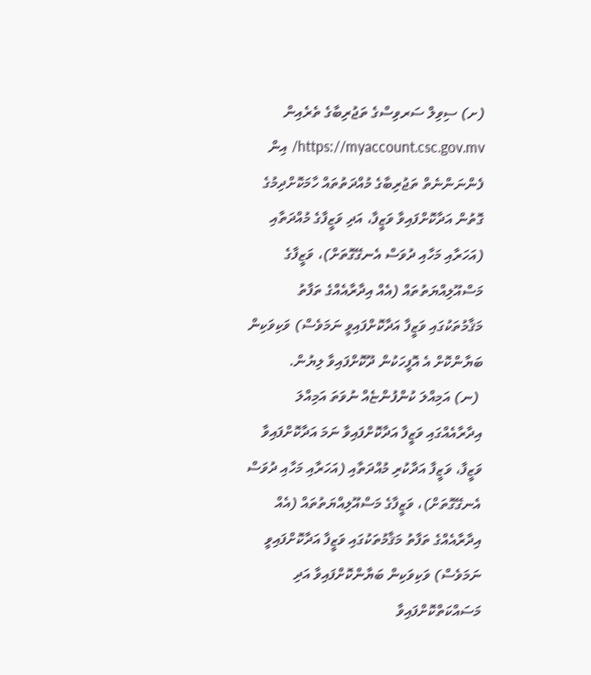(ށ) ސިވިލް ސަރވިސްގެ ތަޖުރިބާގެ ތެރެއިން https://myaccount.csc.gov.mv/ އިން ފެންނަންނެތް ތަޖުރިބާގެ މުއްދަތުތައް ހާމަކޮށްދިމުގެ ގޮތުން އަދާކޮށްފައިވާ ވަޒީފާ، އަދި ވަޒީފާގެ މުއްދަތާއި (އަހަރާއި މަހާއި ދުވަސް އެނގޭގޮތަށް)، ވަޒީފާގެ މަސްއޫލިއްޔަތުތައް (އެއް އިދާރާއެއްގެ ތަފާތު މަޤާމުތަކުގައި ވަޒީފާ އަދާކޮށްފައިވީ ނަމަވެސް) ވަކިވަކިން ބަޔާންކޮށް އެ އޮފީހަކުން ދޫކޮށްފައިވާ ލިޔުން.
 (ނ) އަމިއްލަ ކުންފުންޏެއް ނުވަތަ އަމިއްލަ އިދާރާއެއްގައި ވަޒީފާ އަދާކޮށްފައިވާ ނަމަ އަދާކޮށްފައިވާ ވަޒީފާ، ވަޒީފާ އަދާކުރި މުއްދަތާއި (އަހަރާއި މަހާއި ދުވަސް އެނގޭގޮތަށް)، ވަޒީފާގެ މަސްއޫލިއްޔަތުތައް (އެއް އިދާރާއެއްގެ ތަފާތު މަޤާމުތަކުގައި ވަޒީފާ އަދާކޮށްފައިވީ ނަމަވެސް) ވަކިވަކިން ބަޔާންކޮށްފައިވާ އަދި މަސައްކަތްކޮށްފައިވާ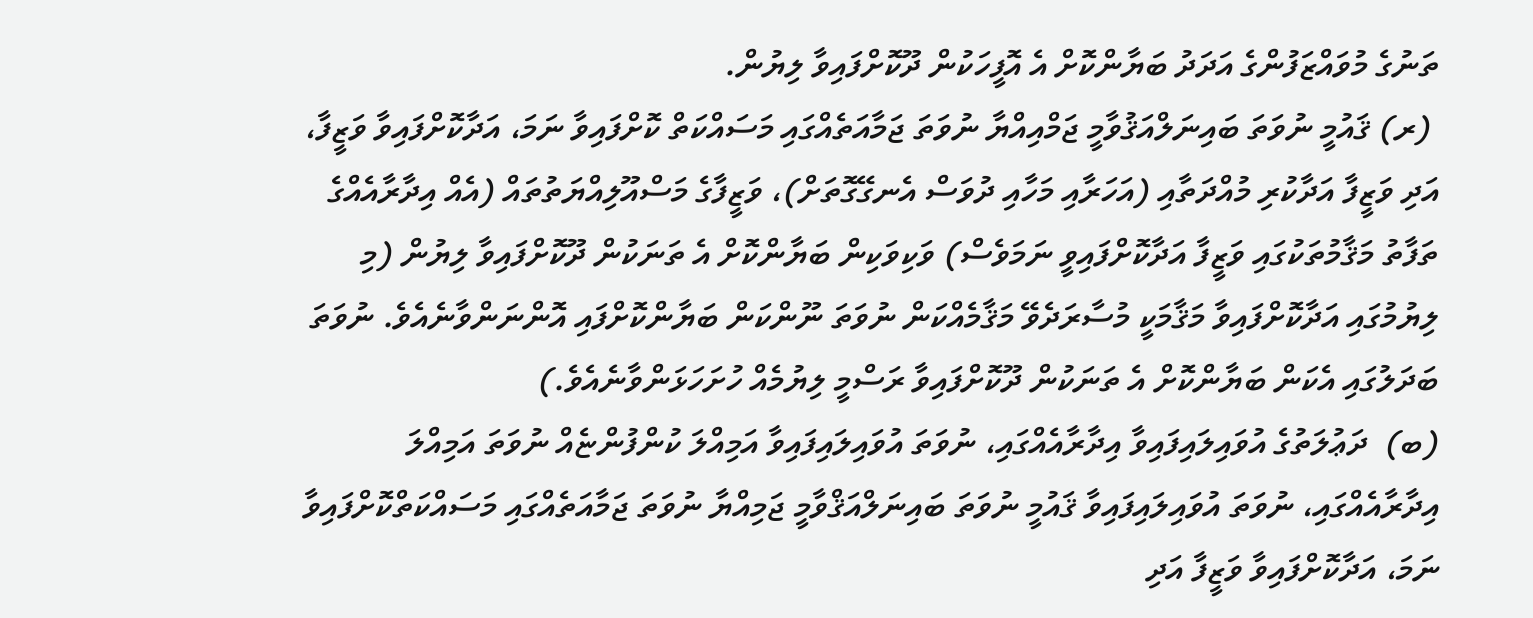ތަނުގެ މުވައްޒަފުންގެ އަދަދު ބަޔާންކޮށް އެ އޮފީހަކުން ދޫކޮށްފައިވާ ލިޔުން.
 (ރ) ޤައުމީ ނުވަތަ ބައިނަލްއަޤުވާމީ ޖަމްއިއްޔާ ނުވަތަ ޖަމާއަތެއްގައި މަސައްކަތް ކޮށްފައިވާ ނަމަ، އަދާކޮށްފައިވާ ވަޒީފާ، އަދި ވަޒީފާ އަދާކުރި މުއްދަތާއި (އަހަރާއި މަހާއި ދުވަސް އެނގޭގޮތަށް)، ވަޒީފާގެ މަސްއޫލިއްޔަތުތައް (އެއް އިދާރާއެއްގެ ތަފާތު މަޤާމުތަކުގައި ވަޒީފާ އަދާކޮށްފައިވީ ނަމަވެސް) ވަކިވަކިން ބަޔާންކޮށް އެ ތަނަކުން ދޫކޮށްފައިވާ ލިޔުން (މި ލިޔުމުގައި އަދާކޮށްފައިވާ މަޤާމަކީ މުސާރަދެވޭ މަޤާމެއްކަން ނުވަތަ ނޫންކަން ބަޔާންކޮށްފައި އޮންނަންވާނެއެވެ. ނުވަތަ ބަދަލުގައި އެކަން ބަޔާންކޮށް އެ ތަނަކުން ދޫކޮށްފައިވާ ރަސްމީ ލިޔުމެއް ހުށަހަޅަންވާނެއެވެ.)
(ބ)  ދަޢުލަތުގެ އުވައިލައިފައިވާ އިދާރާއެއްގައި، ނުވަތަ އުވައިލައިފައިވާ އަމިއްލަ ކުންފުންޏެއް ނުވަތަ އަމިއްލަ އިދާރާއެއްގައި، ނުވަތަ އުވައިލައިފައިވާ ޤައުމީ ނުވަތަ ބައިނަލްއަޤްވާމީ ޖަމިއްޔާ ނުވަތަ ޖަމާއަތެއްގައި މަސައްކަތްކޮށްފައިވާ ނަމަ، އަދާކޮށްފައިވާ ވަޒީފާ އަދި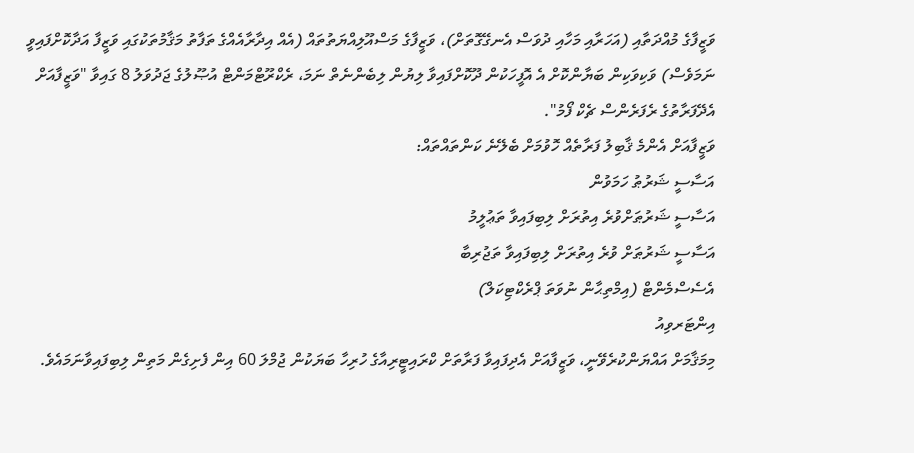ވަޒީފާގެ މުއްދަތާއި (އަހަރާއި މަހާއި ދުވަސް އެނގޭގޮތަށް)، ވަޒީފާގެ މަސްއޫލިއްޔަތުތައް (އެއް އިދާރާއެއްގެ ތަފާތު މަޤާމުތަކުގައި ވަޒީފާ އަދާކޮށްފައިވީ ނަމަވެސް) ވަކިވަކިން ބަޔާންކޮށް އެ އޮފީހަކުން ދޫކޮށްފައިވާ ލިޔުން ލިބެންނެތް ނަމަ، ރެކްރޫޓްމަންޓް އުޞޫލުގެ ޖަދުވަލު 8 ގައިވާ "ވަޒީފާއަށް އެދޭފަރާތުގެ ރެފަރެންސް ޗެކް ފޯމު".
ވަޒީފާއަށް އެންމެ ޤާބިލު ފަރާތެއް ހޮވުމަށް ބެލޭނެ ކަންތައްތައް:
އަސާސީ ޝަރުޠު ހަމަވުން
އަސާސީ ޝަރުޠަށްވުރެ އިތުރަށް ލިބިފައިވާ ތަޢުލީމު
އަސާސީ ޝަރުޠަށް ވުރެ އިތުރަށް ލިބިފައިވާ ތަޖުރިބާ
އެސެސްމެންޓް (އިމްތިޙާން ނުވަތަ ޕްރެކްޓިކަލް)
އިންޓަރވިއު
މިމަޤާމަށް އައްޔަންކުރެވޭނީ، ވަޒީފާއަށް އެދިފައިވާ ފަރާތަށް ކްރައިޓީރިއާގެ ހުރިހާ ބަޔަކުން ޖުމްލަ 60 އިން ފެށިގެން މަތިން ލިބިފައިވާނަމައެވެ.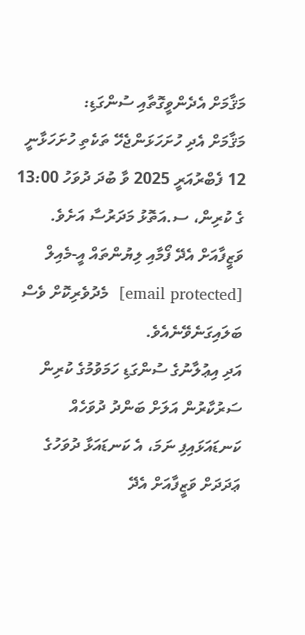މަޤާމަށް އެދެންވީގޮތާއި ސުންގަޑި:
މަޤާމަށް އެދި ހުށަހަޅަންޖެހޭ ތަކެތި ހުށަހަޅާނީ 12 ފެބްރުއަރީ 2025 ވާ ބުދަ ދުވަހު 13:00 ގެ ކުރިން، ސ.އަތޮޅު މަދަރުސާ އަށެވެ. ވަޒީފާއަށް އެދޭ ފޯމާއި ލިޔުންތައް އީ-މެއިލް [email protected]  މެދުވެރިކޮށް ވެސް ބަލައިގަނެވޭނެއެވެ.
އަދި އިޢުލާނުގެ ސުންގަޑި ހަމަވުމުގެ ކުރިން ސަރުކާރުން އަލަށް ބަންދު ދުވަހެއް ކަނޑައަޅައިފި ނަމަ، އެ ކަނޑައަޅާ ދުވަހުގެ ޢަދަދަށް ވަޒީފާއަށް އެދޭ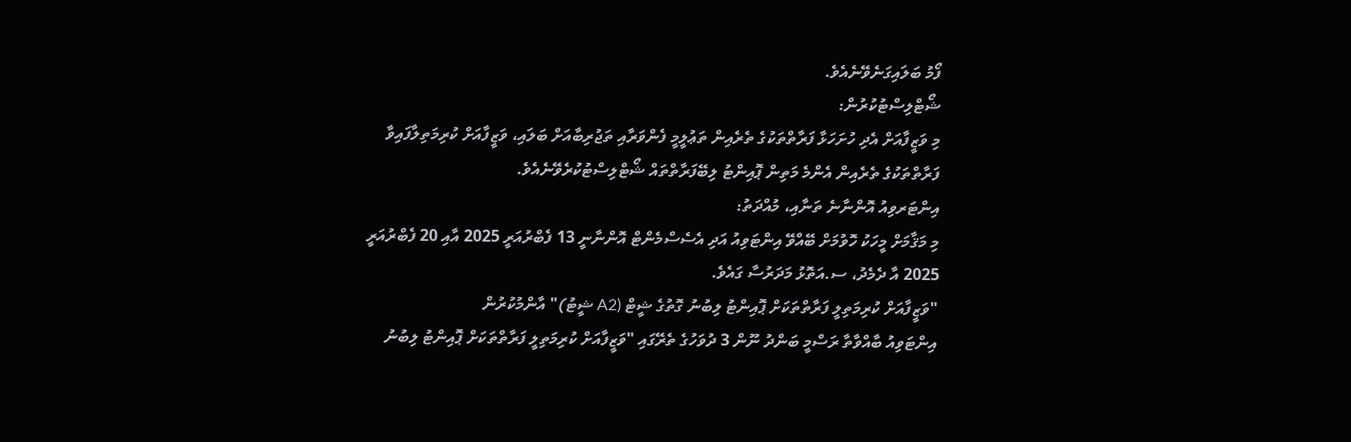ފޯމު ބަލައިގަނެވޭނެއެވެ.
ޝޯޓްލިސްޓުކުރުން:
މި ވަޒީފާއަށް އެދި ހުށަހަޅާ ފަރާތްތަކުގެ ތެރެއިން ތަޢުލީމީ ފެންވަރާއި ތަޖުރިބާއަށް ބަލައި، ވަޒީފާއަށް ކުރިމަތިލާފައިވާ ފަރާތްތަކުގެ ތެރެއިން އެންމެ މަތިން ޕޮއިންޓު ލިބޭފަރާތްތައް ޝޯޓްލިސްޓުކުރެވޭނެއެވެ.
އިންޓަރވިއު އޮންނާނެ ތަނާއި، މުއްދަތު:
މި މަޤާމަށް މީހަކު ހޮވުމަށް ބޭއްވޭ އިންޓަވިއު އަދި އެސެސްމެންޓް އޮންނާނީ 13 ފެބްރުއަރީ 2025 އާއި 20 ފެބްރުއަރީ 2025 އާ ދެމެދު، ސ.އަތޮޅު މަދަރުސާ ގައެވެ.
"ވަޒީފާއަށް ކުރިމަތިލީ ފަރާތްތަކަށް ޕޮއިންޓު ލިބުނު ގޮތުގެ ޝީޓް (A2 ޝީޓު)" އާންމުކުރުން
އިންޓަވިއު ބާއްވާތާ ރަސްމީ ބަންދު ނޫން 3 ދުވަހުގެ ތެރޭގައި "ވަޒީފާއަށް ކުރިމަތިލީ ފަރާތްތަކަށް ޕޮއިންޓު ލިބުނު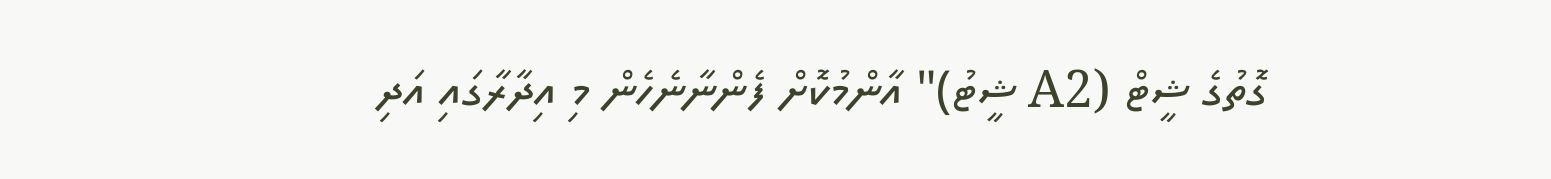ގޮތުގެ ޝީޓް (A2 ޝީޓު)" އާންމުކޮށް ފެންނާނެހެން މި އިދާރާގައި އަދި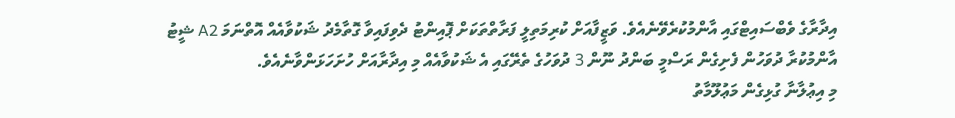އިދާރާގެ ވެބްސައިޓްގައި އާންމުކުރެވޭނެއެވެ. ވަޒީފާއަށް ކުރިމަތިލީ ފަރާތްތަކަށް ޕޮއިންޓު ދެވިފައިވާ ގޮތާމެދު ޝަކުވާއެއް އޮތްނަމަ A2 ޝީޓު އާންމުކުރާ ދުވަހުން ފެށިގެން ރަސްމީ ބަންދު ނޫން 3 ދުވަހުގެ ތެރޭގައި އެ ޝަކުވާއެއް މި އިދާރާއަށް ހުށަހަޅަންވާނެއެވެ.
މި އިޢުލާނާ ގުޅިގެން މަޢުލޫމާތު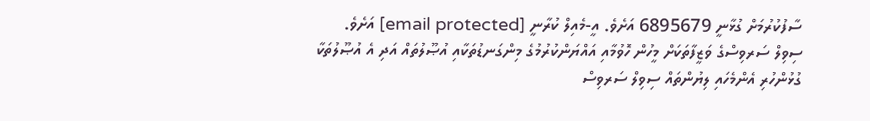ސާފުކުރުމަށް ގުޅާނީ 6895679 އަށެވެ. އީ-މެއިލް ކުރާނީ [email protected] އަށެވެ.
ސިވިލް ސަރވިސްގެ ވަޒީފާތަކަށް މީހުން ހޮވުމާއި އައްޔަންކުރުމުގެ މިންގަނޑުތަކާއި އުޞޫލުތައް އަދި އެ އުޞޫލުތަކާ ގުޅުންހުރި އެންމެހައި ލިޔުންތައް ސިވިލް ސަރވިސް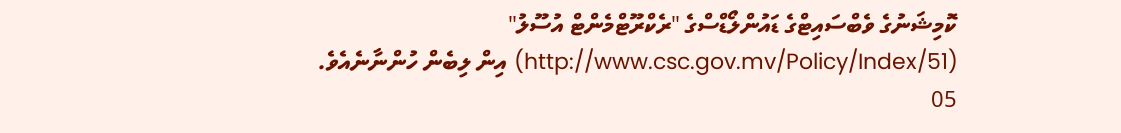ކޮމިޝަނުގެ ވެބްސައިޓްގެ ޑައުންލޯޑްސްގެ "ރެކްރޫޓްމެންޓް އުސޫލު" (http://www.csc.gov.mv/Policy/Index/51) އިން ލިބެން ހުންނާނެއެވެ.
05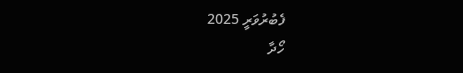ފެބުރުވަރީ 2025
ހޯދާ